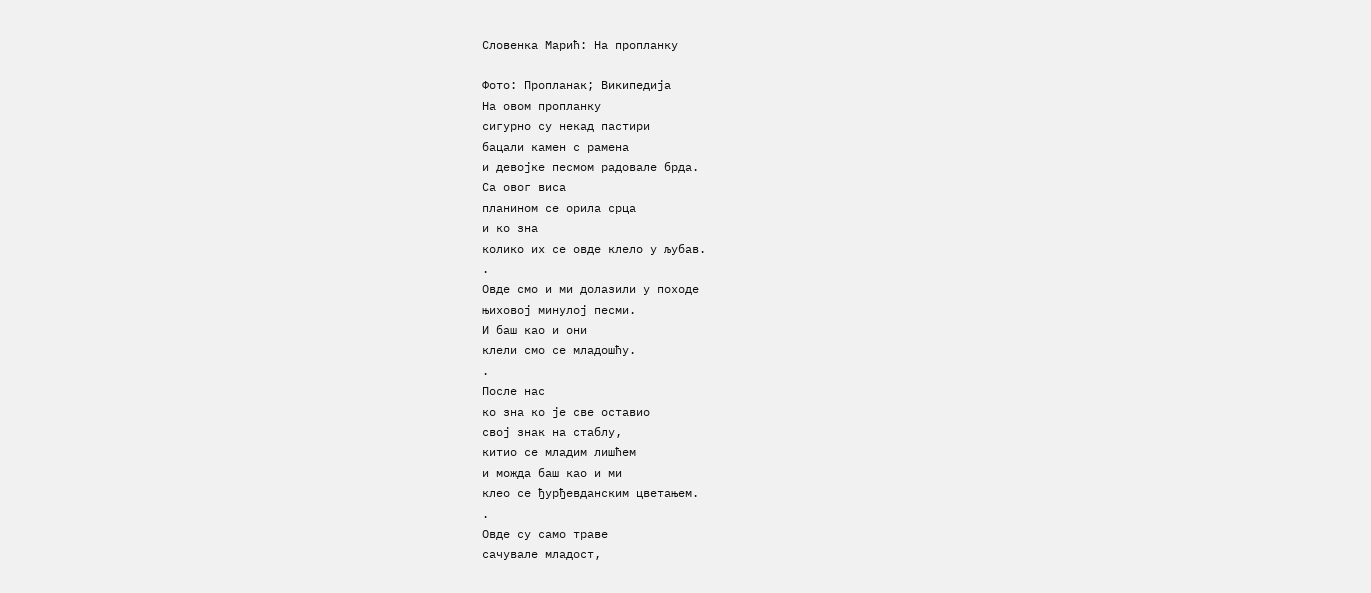Словенка Марић: На пропланку

Фото: Пропланак; Википедија
На овом пропланку
сигурно су некад пастири
бацали камен с рамена
и девојке песмом радовале брда.
Са овог виса
планином се орила срца
и ко зна
колико их се овде клело у љубав.
.
Овде смо и ми долазили у походе
њиховој минулој песми.
И баш као и они
клели смо се младошћу.
.
После нас
ко зна ко је све оставио
свој знак на стаблу,
китио се младим лишћем
и можда баш као и ми
клео се ђурђевданским цветањем.
.
Овде су само траве
сачувале младост,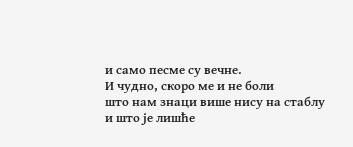и само песме су вечне.
И чудно, скоро ме и не боли
што нам знаци више нису на стаблу
и што је лишће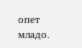опет младо.